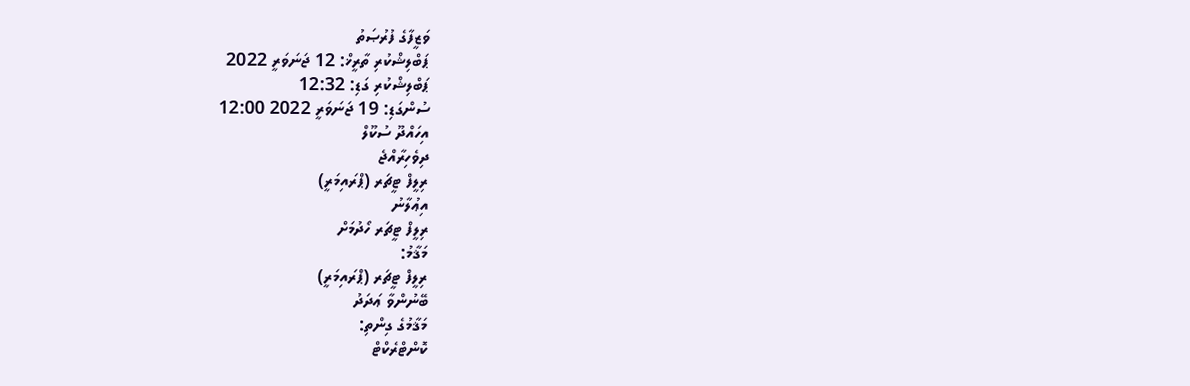ވަޒީފާގެ ފުރުޞަތު
ޕަބްލިޝްކުރި ތާރީޚް: 12 ޖަނަވަރީ 2022
ޕަބްލިޝްކުރި ގަޑި: 12:32
ސުންގަޑި: 19 ޖަނަވަރީ 2022 12:00
އިހައްދޫ ސުކޫލް
ދިވެހިރާއްޖެ
ރިލީފް ޓީޗަރ (ޕްރައިމަރީ)
އިޢުލާނު
ރިލީފް ޓީޗަރ ހޯދުމަށް
މަޤާމު:
ރިލީފް ޓީޗަރ (ޕްރައިމަރީ)
ބޭނުންވާ ޢަދަދު
މަޤާމުގެ ގިންތި:
ކޮންޓްރެކްޓް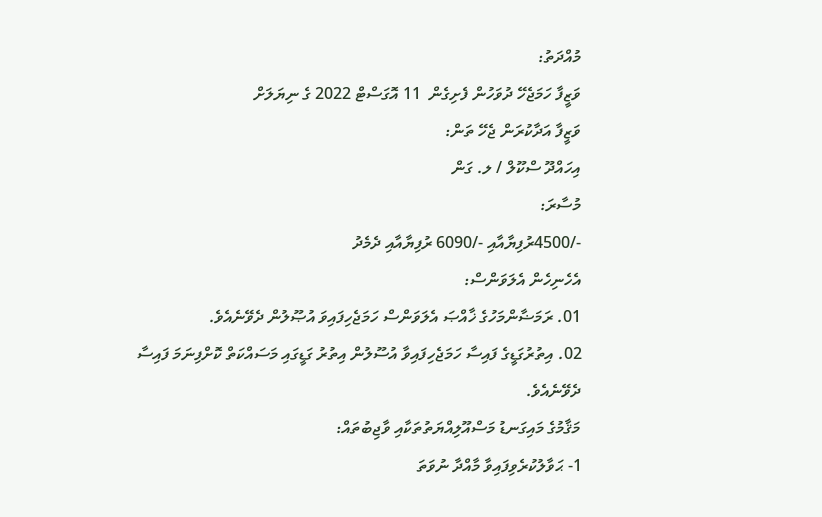މުއްދަތު:
ވަޒީފާ ހަމަޖެހޭ ދުވަހުން ފެށިގެން  11 އޮގަސްޓް 2022 ގެ ނިޔަލަށް
ވަޒީފާ އަދާކުރަން ޖެހޭ ތަން:
އިހައްދޫ ސްކޫލް / ލ. ގަން
މުސާރަ:
-/4500ރުފިޔާއާއި -/6090 ރުފިޔާއާއި ދެމެދު
އެހެނިހެން އެލަވަންސް:
01. ރަމަޟާންމަހުގެ ޚާއްޞަ އެލަވަންސް ހަމަޖެހިފައިވަ އުޞޫލުން ދެވޭނެއެވެ.
02. އިތުރުގަޑީގެ ފައިސާ ހަމަޖެހިފައިވާ އުސޫލުން އިތުރު ގަޑީގައި މަސައްކަތް ކޮށްފިނަމަ ފައިސާ ދެވޭނެއެވެ.
މަޤާމުގެ މައިގަނޑު މަސްއޫލިއްޔަތުތަކާއި ވާޖިބުތައް:
1- ޙަވާލުކުރެވިފައިވާ މާއްދާ ނުވަތަ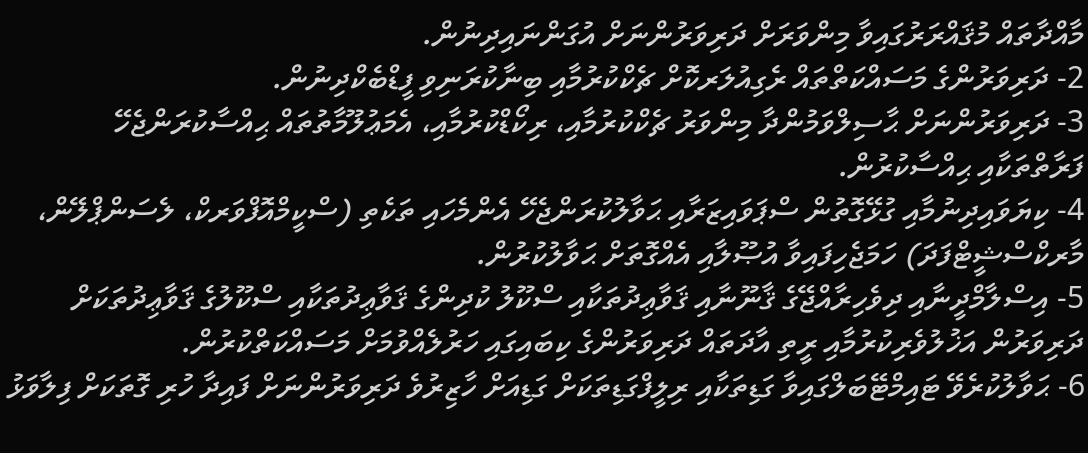މާއްދާތައް މުޤައްރަރުގައިވާ މިންވަރަށް ދަރިވަރުންނަށް އުގަންނައިދިނުން.
2- ދަރިވަރުންގެ މަސައްކަތްތައް ރެގިއުލަރކޮށް ޗެކްކުރުމާއި ބިނާކުރަނިވި ފީޑްބެކްދިނުން.
3- ދަރިވަރުންނަށް ޙާސިލްވަމުންދާ މިންވަރު ޗެކްކުރުމާއި، ރިކޯޑްކުރުމާއި، އެމަޢުލޫމާތުތައް ޙިއްސާކުރަންޖެހޭ ފަރާތްތަކާއި ޙިއްސާކުރުން.
4- ކިޔަވައިދިނުމާއި ގުޅޭގޮތުން ސްޕަވައިޒަރާއި ޙަވާލުކުރަންޖެހޭ އެންމެހައި ތަކެތި (ސްކީމްއޮފްވަރކް، ލެސަންޕްލޭން، މާރކްސްޝީޓްފަދަ) ހަމަޖެހިފައިވާ އުޞޫލާއި އެއްގޮތަށް ޙަވާލުކުރުން.
5- އިސްލާމްދީނާއި ދިވެހިރާއްޖޭގެ ޤާނޫނާއި ޤަވާޢިދުތަކާއި ސްކޫލު ކުދިންގެ ޤަވާޢިދުތަކާއި ސްކޫލުގެ ޤަވާޢިދުތަކަށް ދަރިވަރުން އަޚުލުވެރިކުރުމާއި ރީތި އާދަތައް ދަރިވަރުންގެ ކިބައިގައި ހަރުލެއްވުމަށް މަސައްކަތްކުރުން.
6- ޙަވާލުކުރެވޭ ޓައިމްޓޭބަލްގައިވާ ގަޑިތަކާއި ރިލީފްގަޑިތަކަށް ގަޑިއަށް ހާޒިރުވެ ދަރިވަރުންނަށް ފައިދާ ހުރި ގޮތަކަށް ފިލާވަޅު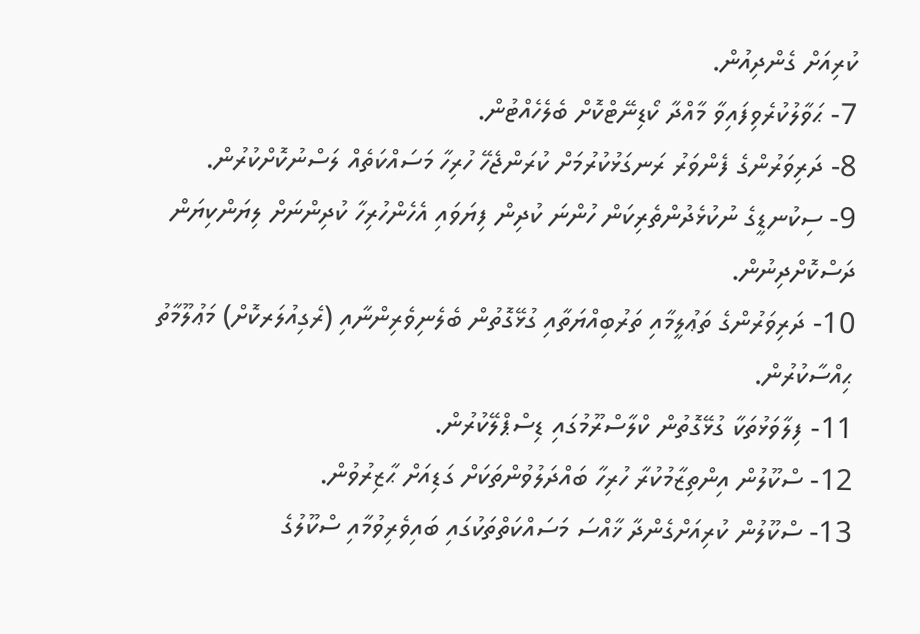ކުރިއަށް ގެންދިއުން.
7- ޙަވާލުކުރެވިފައިވާ މާއްދާ ކޯޑިނޭޓްކޮށް ބެލެހެއްޓުން.
8- ދަރިވަރުންގެ ފެންވަރު ރަނގަޅުކުރުމަށް ކުރަންޖެހޭ ހުރިހާ މަސައްކަތެއް ލަސްނުކޮށްކުރުން.
9- ސިކުނޑީގެ ނުކުޅެދުންތެރިކަން ހުންނަ ކުދިން ފިޔަވައި އެހެންހުރިހާ ކުދިންނަށް ލިޔަންކިޔަން ދަސްކޮށްދިނުން.
10- ދަރިވަރުންގެ ތަޢުލީމާއި ތަރުބިއްޔަތާއި ގުޅޭގޮތުން ބެލެނިވެރިންނާއި (ރެގިއުލަރކޮށް) މަޢުލޫމާތު ޙިއްސާކުރުން.
11- ފިލާވަޅުތަކާ ގުޅޭގޮތުން ކްލާސްރޫމުގައި ޑިސްޕްލޭކުރުން.
12- ސްކޫލުން އިންތިޒާމުކުރާ ހުރިހާ ބައްދަލުވުންތަކަށް ގަޑިއަށް ޙާޒިރުވުން.
13- ސްކޫލުން ކުރިއަށްގެންދާ ޚާއްސަ މަސައްކަތްތަކުގައި ބައިވެރިވުމާއި ސްކޫލުގެ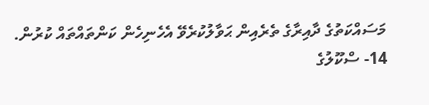މަސައްކަތުގެ ދާއިރާގެ ތެރެއިން ޙަވާލުކުރެވޭ އެހެނިހެން ކަންތައްތައް ކުރުން.
14- ސްކޫލުގެ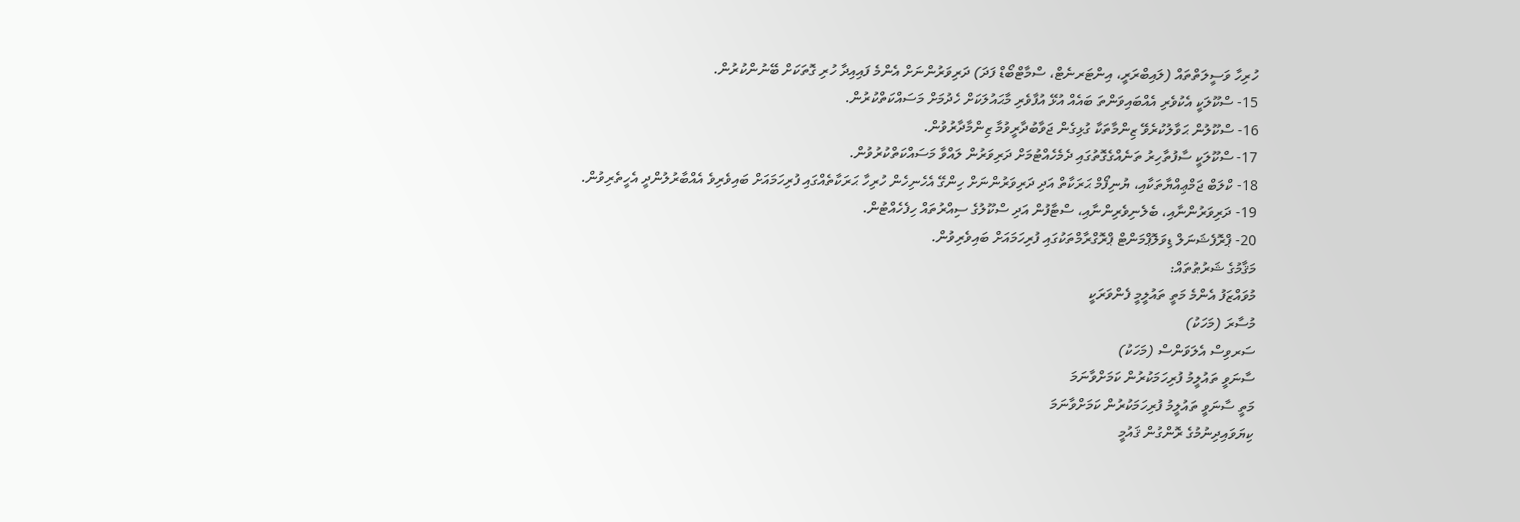ހުރިހާ ވަސީލަތްތައް (ލައިބްރަރީ، އިންޓަރނެޓް، ސްމާޓްބޯޑް ފަދަ) ދަރިވަރުންނަށް އެންމެ ފައިއިދާ ހުރި ގޮތަކަށް ބޭނުންކުރުން.
15- ސްކޫލަކީ އެކުވެރި އެއްބައިވަންތަ ބައެއް އުޅޭ އުފާވެރި މާޙައުލަކަށް ހެދުމަށް މަސައްކަތްކުރުން.
16- ސްކޫލުން ޙަވާލުކުރެވޭ ޒިންމާތަކާ ގުޅިގެން ޖަވާބުދާރީވުމާ ޒިންމާދާރުވުން.
17- ސްކޫލަކީ ސާފުތާހިރު ތަނެއްގެގޮތުގައި ދެމެހެއްޓުމަށް ދަރިވަރުން ލައްވާ މަސައްކަތްކުރުވުން.
18- ކްލަބް ޖަމްޢިއްޔާތަކާއި، ޔުނިފޯމް ޙަރަކާތް އަދި ދަރިވަރުންނަށް ހިންގޭ އެހެނިހެން ހުރިހާ ޙަރަކާތެއްގައި ފުރިހަމައަށް ބައިވެރިވެ އެއްބާރުލުންދީ އެހީތެރިވުން.
19- ދަރިވަރުންނާއި، ބެލެނިވެރިންނާއި، ސްޓާފުން އަދި ސްކޫލުގެ ސިއްރުތައް ހިފެހެއްޓުން.
20- ޕްރޮފެޝަނަލް ޑިވަލޮޕްމަންޓް ޕްރޮގްރާމްތަކުގައި ފުރިހަމައަށް ބައިވެރިވުން.
މަޤާމުގެ ޝަރުޠުތައް:
މުވައްޒަފު އެންމެ މަތީ ތައުލީމީ ފެންވަރަކީ
މުސާރަ (މަހަކު)
ސަރވިސް އެލަވަންސް (މަހަކު)
ސާނަވީ ތައުލީމު ފުރިހަމަކުރުން ކަމަށްވާނަމަ
މަތީ ސާނަވީ ތައުލީމު ފުރިހަމަކުރުން ކަމަށްވާނަމަ
ކިޔަވައިދިނުމުގެ ރޮންގުން ޤައުމީ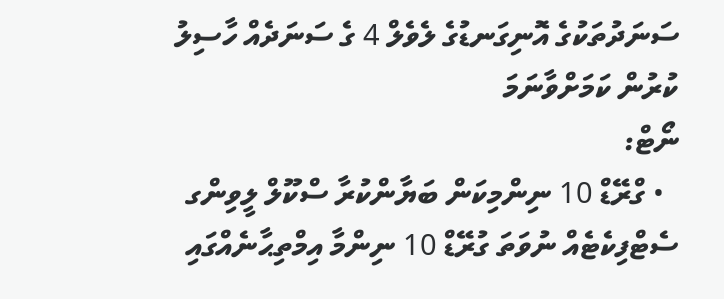ސަނަދުތަކުގެ އޮނިގަނޑުގެ ލެވެލް 4 ގެ ސަނަދެއް ހާސިލު ކުރުން ކަމަށްވާނަމަ
ނޯޓް:
  • ގްރޭޑް 10 ނިންމިކަން ބަޔާންކުރާ ސްކޫލް ލީވިންގ ސެޓްފިކެޓެއް ނުވަތަ ގުރޭޑް 10 ނިންމާ އިމްތިޙާނެއްގައި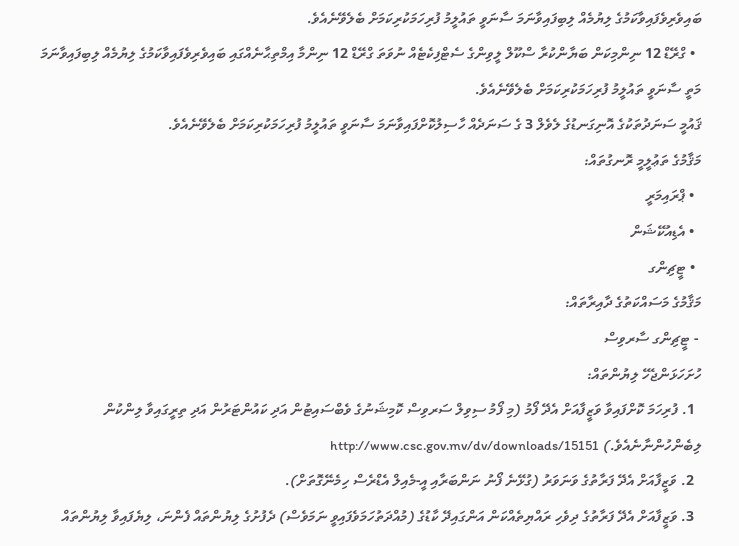ބައިވެރިވެފައިވާކަމުގެ ލިޔުމެއް ލިބިފައިވާނަމަ ސާނަވީ ތައުލީމު ފުރިހަމަކުރިކަމަށް ބެލެވޭނެއެވެ.
  • ގްރޭޑް 12 ނިންމިކަން ބަޔާންކުރާ ސްކޫލް ލީވިންގެ ސެޓްފިކެޓެއް ނުވަތަ ގްރޭޑް 12 ނިންމާ އިމްތިޙާނެއްގައި ބައިވެރިވެފައިވާކަމުގެ ލިޔުމެއް ލިބިފައިވާނަމަ މަތީ ސާނަވީ ތައުލީމު ފުރިހަމަކުރިކަމަށް ބެލެވޭނެއެވެ.
ޤައުމީ ސަނަދުތަކުގެ އޮނިގަނޑުގެ ލެވެލް 3 ގެ ސަނަދެއް ހާސިލުކޮށްފައިވާނަމަ ސާނަވީ ތައުލީމު ފުރިހަމަކުރިކަމަށް ބެލެވޭނެއެވެ.
މަޤާމުގެ ތަޢުލީމީ ރޮނގުތައް:
  • ޕްރައިމަރީ
  • އެޑިއުކޭޝަން
  • ޓީޗިންގ
މަޤާމުގެ މަސައްކަތުގެ ދާއިރާތައް:
 - ޓީޗިންގ ސާރވިސް
ހުށަހަޅަންޖެހޭ ލިޔުންތައް:
  1. ފުރިހަމަ ކޮށްފައިވާ ވަޒީފާއަށް އެދޭ ފޯމު (މި ފޯމު ސިވިލް ސަރވިސް ކޮމިޝަނުގެ ވެބްސައިޓުން އަދި ކައުންޓަރުން އަދި ތިރީގައިވާ ލިންކުން ލިބެންހުންނާނެއެވެ.) http://www.csc.gov.mv/dv/downloads/15151
  2. ވަޒީފާއަށް އެދޭ ފަރާތުގެ ވަނަވަރު (ގުޅޭނެ ފޯނު ނަންބަރާއި އީ-މެއިލް އެޑްރެސް ހިމެނޭގޮތަށް).
  3. ވަޒީފާއަށް އެދޭ ފަރާތުގެ ދިވެހި ރައްޔިތެއްކަން އަންގައިދޭ ކާޑުގެ (މުއްދަތުހަމަވެފައިވީ ނަމަވެސް) ދެފުށުގެ ލިޔުންތައް ފެންނަ، ލިޔެފައިވާ ލިޔުންތައް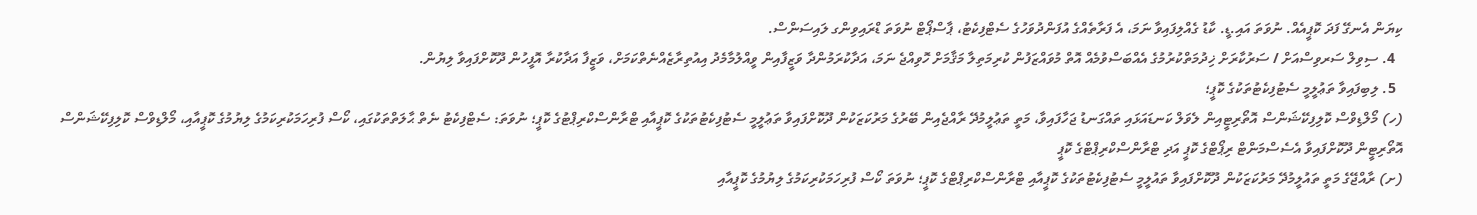ކިޔަން އެނގޭ ފަދަ ކޮޕީއެއް. ނުވަތަ އައި.ޑީ. ކާޑު ގެއްލިފައިވާ ނަމަ، އެ ފަރާތެއްގެ އުފަންދުވަހުގެ ސެޓްފިކެޓު، ޕާސްޕޯޓް ނުވަތަ ޑްރައިވިންގ ލައިސަންސް.
  4. ސިވިލް ސަރވިސްއަށް / ސަރުކާރަށް ޚިދުމަތްކުރުމުގެ އެއްބަސްވުމެއް އޮތް މުވައްޒަފުން ކުރިމަތިލާ މަޤާމަށް ހޮވިއްޖެ ނަމަ، އަދާކުރަމުންދާ ވަޒީފާއިން ވީއްލުމާމެދު އިއުތިރާޒެއްނެތްކަމަށް، ވަޒީފާ އަދާކުރާ އޮފީހުން ދޫކޮށްފައިވާ ލިޔުން.
  5. ލިބިފައިވާ ތަޢުލީމީ ސެޓުފިކެޓުތަކުގެ ކޮޕީ؛
(ހ) މޯލްޑިވްސް ކޮލިފިކޭޝަންސް އޮތޯރިޓީއިން ލެވަލް ކަނޑައަޅައި ތައްގަނޑު ޖަހާފައިވާ، މަތީ ތަޢުލީމުދޭ ރާއްޖެއިން ބޭރުގެ މަރުކަޒަކުން ދޫކޮށްފައިވާ ތަޢުލީމީ ސެޓުފިކެޓުތަކުގެ ކޮޕީއާއި ޓްރާންސްކްރިޕްޓުގެ ކޮޕީ؛ ނުވަތަ: ސެޓްފިކެޓު ނެތް ޙާލަތްތަކުގައި، ކޯސް ފުރިހަމަކުރިކަމުގެ ލިޔުމުގެ ކޮޕީއާއި، މޯލްޑިވްސް ކޮލިފިކޭޝަންސް އޮތޯރިޓީން ދޫކޮށްފައިވާ އެސެސްމަންޓް ރިޕޯޓްގެ ކޮޕީ އަދި ޓްރާންސްކްރިޕްޓްގެ ކޮޕީ
(ށ) ރާއްޖޭގެ މަތީ ތައުލީމުދޭ މަރުކަޒަކުން ދޫކޮށްފައިވާ ތައުލީމީ ސެޓުފިކެޓުތަކުގެ ކޮޕީއާއި ޓްރާންސްކްރިޕްޓްގެ ކޮޕީ؛ ނުވަތަ ކޯސް ފުރިހަމަކުރިކަމުގެ ލިޔުމުގެ ކޮޕީއާއި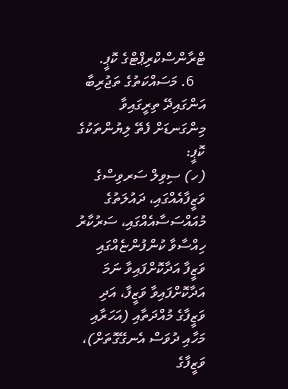ޓްރާންސްކްރިޕްޓްގެ ކޮޕީ.
   6. މަސައްކަތުގެ ތަޖުރިބާ އަންގައިދޭ ތިރީގައިވާ މިންގަނޑަށް ފެތޭ ލިޔުންތަކުގެ ކޮޕީ:
(ހ) ސިވިލް ސަރވިސްގެ ވަޒީފާއެއްގައި، ދައުލަތުގެ މުއައްސަސާއެއްގައި، ސަރުކާރު ހިއްސާވާ ކުންފުންޏެއްގައި ވަޒީފާ އަދާކޮށްފައިވާ ނަމަ އަދާކޮށްފައިވާ ވަޒީފާ، އަދި ވަޒީފާގެ މުއްދަތާއި (އަހަރާއި މަހާއި ދުވަސް އެނގޭގޮތަށް)، ވަޒީފާގެ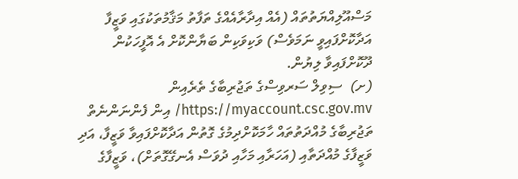މަސްއޫލިއްޔަތުތައް (އެއް އިދާރާއެއްގެ ތަފާތު މަޤާމުތަކުގައި ވަޒީފާ އަދާކޮށްފައިވީ ނަމަވެސް) ވަކިވަކިން ބަޔާންކޮށް އެ އޮފީހަކުން ދޫކޮށްފައިވާ ލިޔުން.
(ށ)  ސިވިލް ސަރވިސްގެ ތަޖުރިބާގެ ތެރެއިން https://myaccount.csc.gov.mv/ އިން ފެންނަންނެތް ތަޖުރިބާގެ މުއްދަތުތައް ހާމަކޮށްދިމުގެ ގޮތުން އަދާކޮށްފައިވާ ވަޒީފާ، އަދި ވަޒީފާގެ މުއްދަތާއި (އަހަރާއި މަހާއި ދުވަސް އެނގޭގޮތަށް)، ވަޒީފާގެ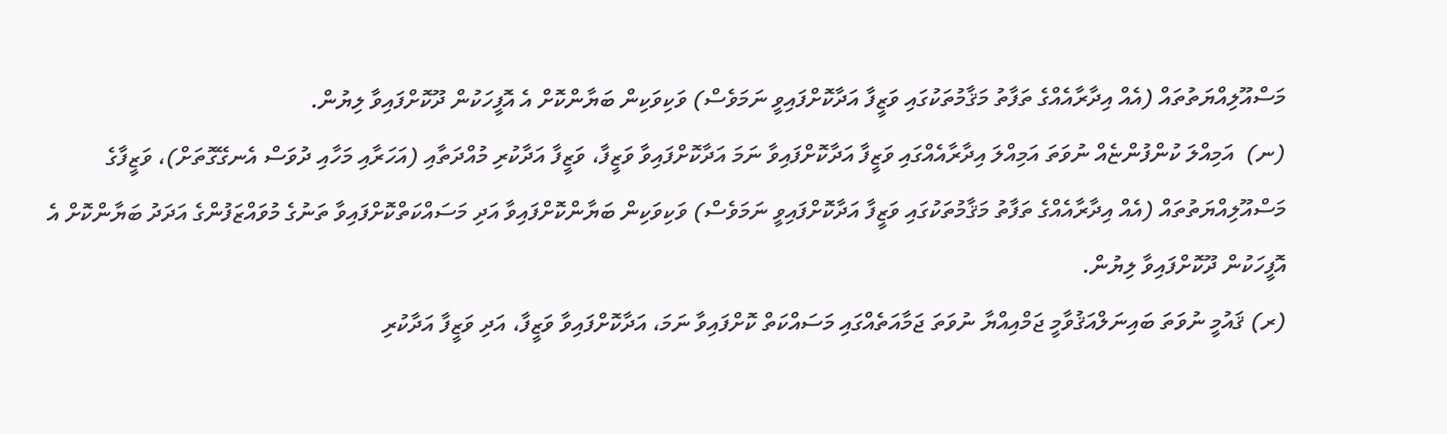މަސްއޫލިއްޔަތުތައް (އެއް އިދާރާއެއްގެ ތަފާތު މަޤާމުތަކުގައި ވަޒީފާ އަދާކޮށްފައިވީ ނަމަވެސް) ވަކިވަކިން ބަޔާންކޮށް އެ އޮފީހަކުން ދޫކޮށްފައިވާ ލިޔުން.
(ނ)  އަމިއްލަ ކުންފުންޏެއް ނުވަތަ އަމިއްލަ އިދާރާއެއްގައި ވަޒީފާ އަދާކޮށްފައިވާ ނަމަ އަދާކޮށްފައިވާ ވަޒީފާ، ވަޒީފާ އަދާކުރި މުއްދަތާއި (އަހަރާއި މަހާއި ދުވަސް އެނގޭގޮތަށް)، ވަޒީފާގެ މަސްއޫލިއްޔަތުތައް (އެއް އިދާރާއެއްގެ ތަފާތު މަޤާމުތަކުގައި ވަޒީފާ އަދާކޮށްފައިވީ ނަމަވެސް) ވަކިވަކިން ބަޔާންކޮށްފައިވާ އަދި މަސައްކަތްކޮށްފައިވާ ތަނުގެ މުވައްޒަފުންގެ އަދަދު ބަޔާންކޮށް އެ އޮފީހަކުން ދޫކޮށްފައިވާ ލިޔުން.
(ރ) ޤައުމީ ނުވަތަ ބައިނަލްއަޤުވާމީ ޖަމްއިއްޔާ ނުވަތަ ޖަމާއަތެއްގައި މަސައްކަތް ކޮށްފައިވާ ނަމަ، އަދާކޮށްފައިވާ ވަޒީފާ، އަދި ވަޒީފާ އަދާކުރި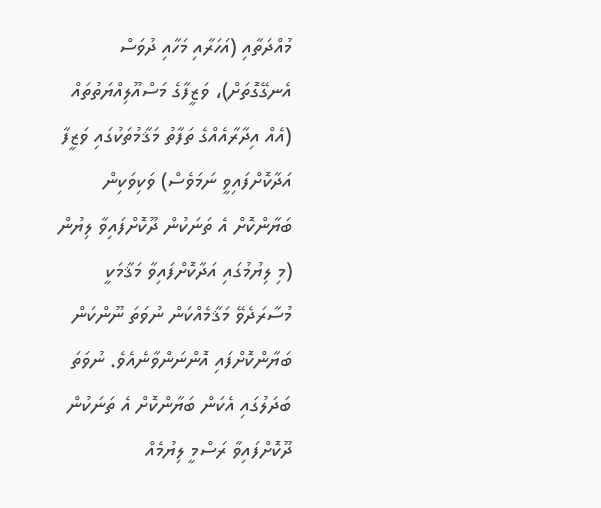މުއްދަތާއި (އަހަރާއި މަހާއި ދުވަސް އެނގޭގޮތަށް)، ވަޒީފާގެ މަސްއޫލިއްޔަތުތައް (އެއް އިދާރާއެއްގެ ތަފާތު މަޤާމުތަކުގައި ވަޒީފާ އަދާކޮށްފައިވީ ނަމަވެސް) ވަކިވަކިން ބަޔާންކޮށް އެ ތަނަކުން ދޫކޮށްފައިވާ ލިޔުން (މި ލިޔުމުގައި އަދާކޮށްފައިވާ މަޤާމަކީ މުސާރަދެވޭ މަޤާމެއްކަން ނުވަތަ ނޫންކަން ބަޔާންކޮށްފައި އޮންނަންވާނެއެވެ. ނުވަތަ ބަދަލުގައި އެކަން ބަޔާންކޮށް އެ ތަނަކުން ދޫކޮށްފައިވާ ރަސްމީ ލިޔުމެއް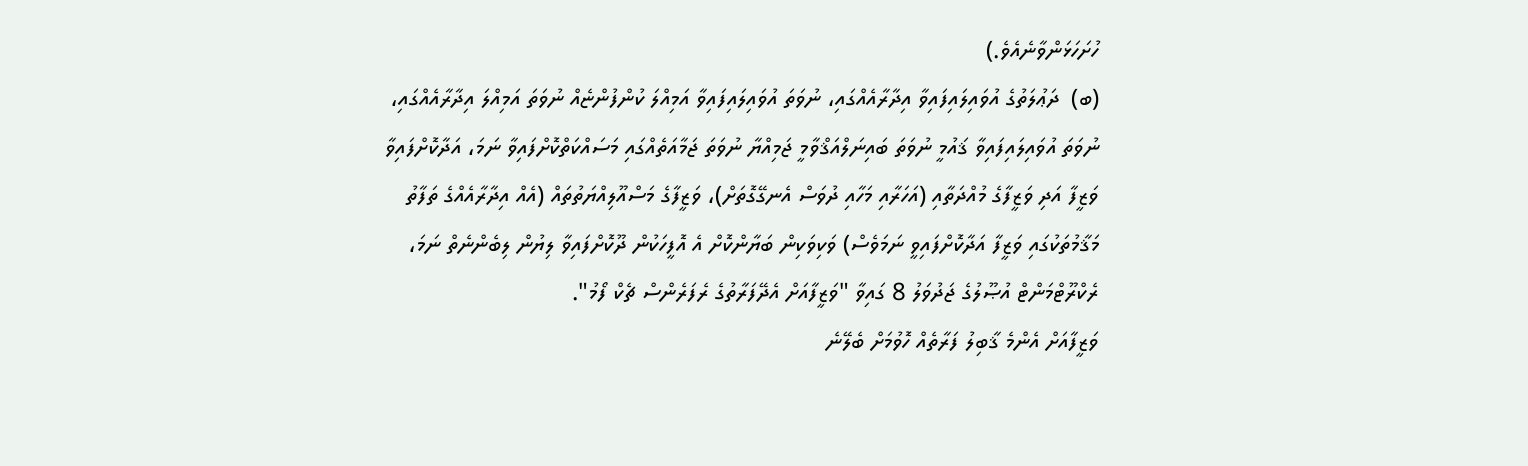ހުށަހަޅަންވާނެއެވެ.)
(ބ)  ދަޢުލަތުގެ އުވައިލައިފައިވާ އިދާރާއެއްގައި، ނުވަތަ އުވައިލައިފައިވާ އަމިއްލަ ކުންފުންޏެއް ނުވަތަ އަމިއްލަ އިދާރާއެއްގައި، ނުވަތަ އުވައިލައިފައިވާ ޤައުމީ ނުވަތަ ބައިނަލްއަޤްވާމީ ޖަމިއްޔާ ނުވަތަ ޖަމާއަތެއްގައި މަސައްކަތްކޮށްފައިވާ ނަމަ، އަދާކޮށްފައިވާ ވަޒީފާ އަދި ވަޒީފާގެ މުއްދަތާއި (އަހަރާއި މަހާއި ދުވަސް އެނގޭގޮތަށް)، ވަޒީފާގެ މަސްއޫލިއްޔަތުތައް (އެއް އިދާރާއެއްގެ ތަފާތު މަޤާމުތަކުގައި ވަޒީފާ އަދާކޮށްފައިވީ ނަމަވެސް) ވަކިވަކިން ބަޔާންކޮށް އެ އޮފީހަކުން ދޫކޮށްފައިވާ ލިޔުން ލިބެންނެތް ނަމަ، ރެކްރޫޓްމަންޓް އުޞޫލުގެ ޖަދުވަލު 8 ގައިވާ "ވަޒީފާއަށް އެދޭފަރާތުގެ ރެފަރެންސް ޗެކް ފޯމު".
ވަޒީފާއަށް އެންމެ ޤާބިލު ފަރާތެއް ހޮވުމަށް ބެލޭނެ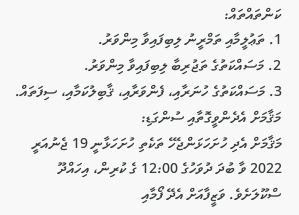ކަންތައްތައް:
1. ތަޢުލީމާއި ތަމްރީނު ލިބިފައިވާ މިންވަރު.
2. މަސައްކަތުގެ ތަޖުރިބާ ލިބިފައިވާ މިންވަރު.
3. މަސައްކަތުގެ ހުނަރާއި، ފެންވަރާއި، ޤާބިލުކަމާއި، ސިފަތައް.
މަޤާމަށް އެދެންވީގޮތާއި ސުންގަޑި:
މަޤާމަށް އެދި ހުށަހަޅަންޖެހޭ ތަކެތި ހުށަހަޅާނީ 19 ޖެނުއަރީ 2022 ވާ ބުދަ ދުވަހުގެ 12:00 ގެ ކުރިން، އިހައްދޫ ސްކޫލަށެވެ. ވަޒީފާއަށް އެދޭ ފޯމާއި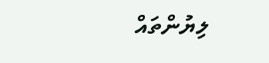ލިޔުންތައް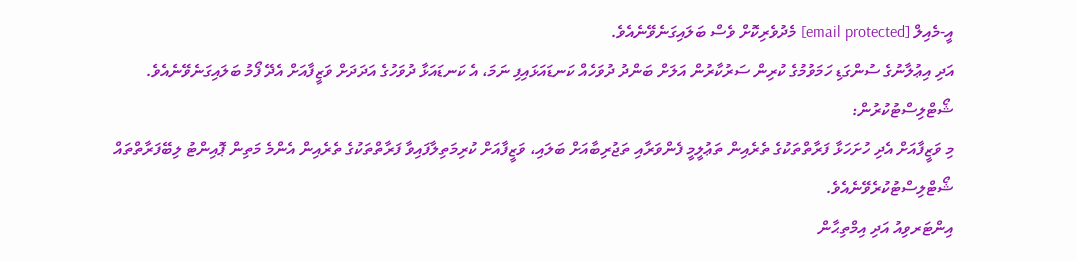އީ-މެއިލް [email protected] މެދުވެރިކޮށް ވެސް ބަލައިގަނެވޭނެއެވެ.
އަދި އިޢުލާނުގެ ސުންގަޑި ހަމަވުމުގެ ކުރިން ސަރުކާރުން އަލަށް ބަންދު ދުވަހެއް ކަނޑައަޅައިފި ނަމަ، އެ ކަނޑައަޅާ ދުވަހުގެ އަދަދަށް ވަޒީފާއަށް އެދޭ ފޯމު ބަލައިގަނެވޭނެއެވެ.
ޝޯޓްލިސްޓުކުރުން:
މި ވަޒީފާއަށް އެދި ހުށަހަޅާ ފަރާތްތަކުގެ ތެރެއިން ތަޢުލީމީ ފެންވަރާއި ތަޖުރިބާއަށް ބަލައި، ވަޒީފާއަށް ކުރިމަތިލާފައިވާ ފަރާތްތަކުގެ ތެރެއިން އެންމެ މަތިން ޕޮއިންޓު ލިބޭފަރާތްތައް ޝޯޓްލިސްޓުކުރެވޭނެއެވެ.
އިންޓަރވިއު އަދި އިމްތިޙާން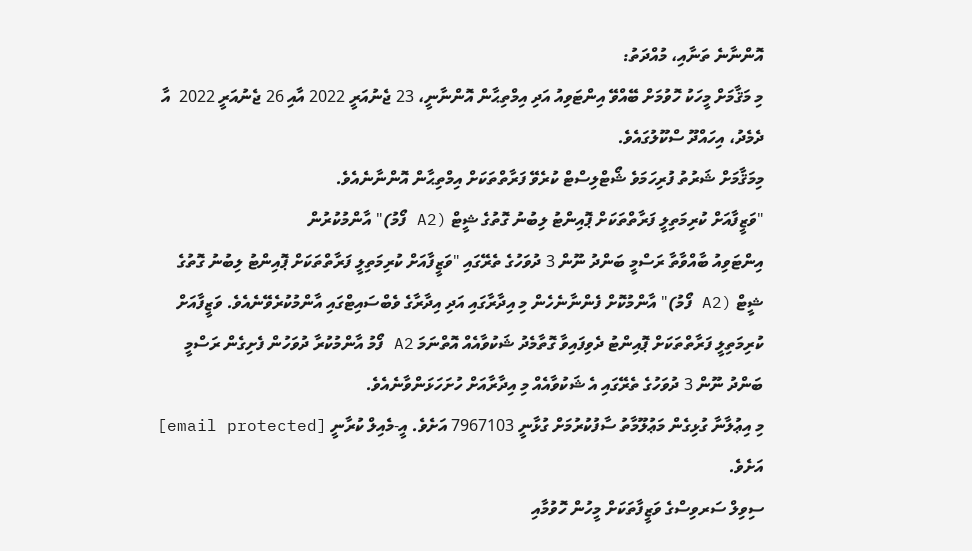އޮންނާނެ ތަނާއި، މުއްދަތު:
މި މަޤާމަށް މީހަކު ހޮވުމަށް ބޭއްވޭ އިންޓަވިއު އަދި އިމްތިޙާން އޮންނާނީ، 23 ޖެނުއަރީ 2022 އާއި 26 ޖެނުއަރީ 2022  އާ ދެމެދު، އިހައްދޫ ސްކޫލުގައެވެ.
މިމަޤާމަށް ޝަރުތު ފުރިހަމަވެ ޝޯޓްލިސްޓް ކުރެވޭ ފަރާތްތަކަށް އިމްތިޙާން އޮންނާނެއެވެ.
"ވަޒީފާއަށް ކުރިމަތިލީ ފަރާތްތަކަށް ޕޮއިންޓު ލިބުނު ގޮތުގެ ޝީޓް (A2 ފޯމު)" އާންމުކުރުން
އިންޓަވިއު ބާއްވާތާ ރަސްމީ ބަންދު ނޫން 3 ދުވަހުގެ ތެރޭގައި "ވަޒީފާއަށް ކުރިމަތިލީ ފަރާތްތަކަށް ޕޮއިންޓު ލިބުނު ގޮތުގެ ޝީޓް (A2 ފޯމު)" އާންމުކޮށް ފެންނާނެހެން މި އިދާރާގައި އަދި އިދާރާގެ ވެބްސައިޓްގައި އާންމުކުރެވޭނެއެވެ. ވަޒީފާއަށް ކުރިމަތިލީ ފަރާތްތަކަށް ޕޮއިންޓު ދެވިފައިވާ ގޮތާމެދު ޝަކުވާއެއް އޮތްނަމަ A2 ފޯމު އާންމުކުރާ ދުވަހުން ފެށިގެން ރަސްމީ ބަންދު ނޫން 3 ދުވަހުގެ ތެރޭގައި އެ ޝަކުވާއެއް މި އިދާރާއަށް ހުށަހަޅަންވާނެއެވެ.
މި އިޢުލާނާ ގުޅިގެން މަޢުލޫމާތު ސާފުކުރުމަށް ގުޅާނީ 7967103 އަށެވެ. އީ-މެއިލް ކުރާނީ [email protected] އަށެވެ.
ސިވިލް ސަރވިސްގެ ވަޒީފާތަކަށް މީހުން ހޮވުމާއި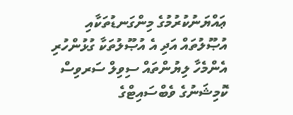ޢައްޔަނުކުރުމުގެ މިންގަނޑުތަކާއި އުޞޫލުތައް އަދި އެ އުޞޫލުތަކާ ގުޅުންހުރި އެންމެހާ ލިޔުންތައް ސިވިލް ސަރވިސް ކޮމިޝަނުގެ ވެބްސައިޓްގެ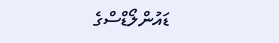ޑައުންލޯޑްސްގެ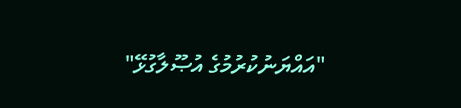"އައްޔަނުކުރުމުގެ އުޞޫލާގުޅޭ"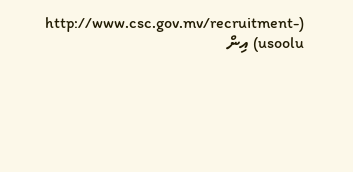(http://www.csc.gov.mv/recruitment-usoolu) އިން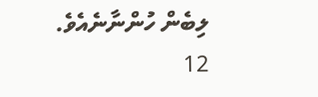ލިބެން ހުންނާނެއެވެ.
12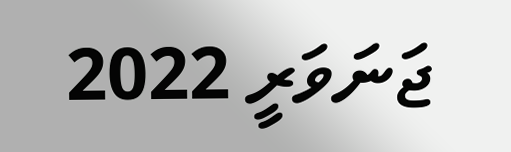ޖަނަވަރީ 2022